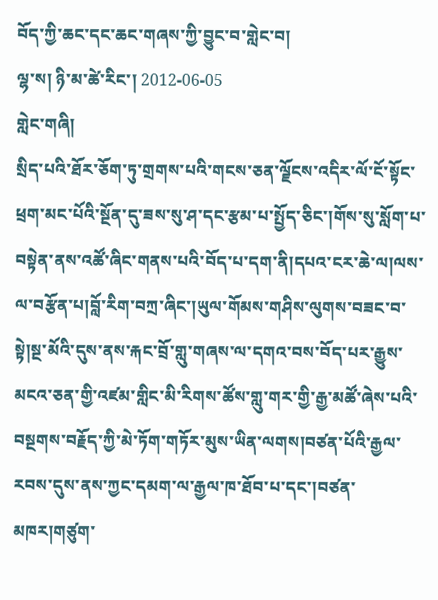བོད་ཀྱི་ཆང་དང་ཆང་གཞས་ཀྱི་བྱུང་བ་གླེང་བ།
ལྷ་ས། ཉི་མ་ཚེ་རིང་། 2012-06-05
གླེང་གཞི།
སྲིད་པའི་ཐོར་ཅོག་ཏུ་གྲགས་པའི་གངས་ཅན་ལྗོངས་འདིར་ལོ་ངོ་སྟོང་ཕྲག་མང་པོའི་སྔོན་དུ་ཟས་སུ་ཤ་དང་རྩམ་པ་སྤྱོད་ཅིང་།གོས་སུ་སློག་པ་བསྟེན་ནས་འཚོ་ཞིང་གནས་པའི་བོད་པ་དག་ནི།དཔའ་ངར་ཆེ་ལ།ལས་ལ་བརྩོན་པ།བློ་རིག་བཀྲ་ཞིང་།ཡུལ་གོམས་གཤིས་ལུགས་བཟང་བ་སྟེ།སྔ་མོའི་དུས་ནས་རྐང་བྲོ་གླུ་གཞས་ལ་དགའ་བས་བོད་པར་རྒྱུས་མངའ་ཅན་གྱི་འཛམ་གླིང་མི་རིགས་ཚོས་གླུ་གར་གྱི་རྒྱ་མཚོ་ཞེས་པའི་བསྔགས་བརྗོད་ཀྱི་མེ་ཏོག་གཏོར་མུས་ཡིན་ལགས།བཙན་པོའི་རྒྱལ་རབས་དུས་ནས་ཀྱང་དམག་ལ་རྒྱལ་ཁ་ཐོབ་པ་དང་།བཙན་མཁར།གཙུག་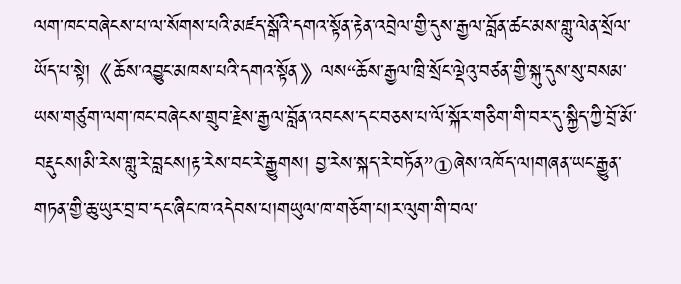ལག་ཁང་བཞེངས་པ་ལ་སོགས་པའི་མཛད་སྒོའི་དགའ་སྟོན་རྟེན་འབྲེལ་གྱི་དུས་རྒྱལ་བློན་ཚང་མས་གླུ་ལེན་སྲོལ་ཡོད་པ་སྟེ།《ཆོས་འབྱུང་མཁས་པའི་དགའ་སྟོན》ལས“ཆོས་རྒྱལ་ཁྲི་སྲོང་ལྡེའུ་བཙན་གྱི་སྐུ་དུས་སུ་བསམ་ཡས་གཙུག་ལག་ཁང་བཞེངས་གྲུབ་རྗེས་རྒྱལ་བློན་འབངས་དང་བཅས་པ་ལོ་སྐོར་གཅིག་གི་བར་དུ་སྐྱིད་ཀྱི་བྲོ་མོ་བརྡུངས།མི་རེས་གླུ་རེ་བླངས།རྟ་རེས་བང་རེ་རྒྱུགས། བྱ་རེས་སྐད་རེ་བཏོན”①ཞེས་འཁོད་ལ།གཞན་ཡང་རྒྱུན་གཏན་གྱི་ཆུ་ཡུར་བྲ་བ་དང་ཞིང་ཁ་འདེབས་པ།གཡུལ་ཁ་གཅོག་པ།ར་ལུག་གི་བལ་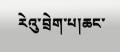རེའུ་བྲེག་པ།ཆང་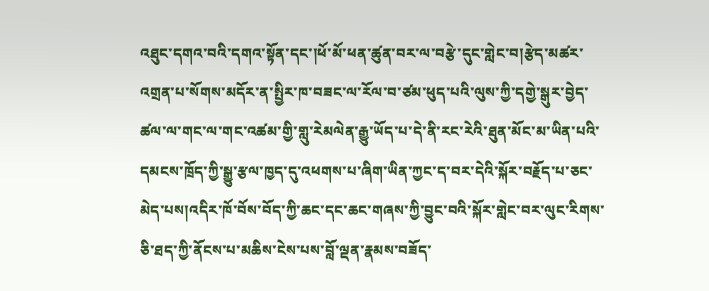འཐུང་དགའ་བའི་དགའ་སྟོན་དང་།ཕོ་མོ་ཕན་ཚུན་བར་ལ་བརྩེ་དུང་གླེང་བ།རྩེད་མཚར་འགྲན་པ་སོགས་མདོར་ན་སྤྱིར་ཁ་བཟང་ལ་རོལ་བ་ཙམ་ཕུད་པའི་ལུས་ཀྱི་དགྱེ་སྒུར་བྱེད་ཚལ་ལ་གང་ལ་གང་འཚམ་གྱི་གླུ་རེམལེན་རྒྱུ་ཡོད་པ་དེ་ནི་རང་རེའི་ཐུན་མོང་མ་ཡིན་པའི་དམངས་ཁྲོད་ཀྱི་སྒྱུ་རྩལ་ཁྱད་དུ་འཕགས་པ་ཞིག་ཡིན་ཀྱང་ད་བར་དེའི་སྐོར་བརྗོད་པ་ཅང་མེད་པས།འདིར་ཁོ་བོས་བོད་ཀྱི་ཆང་དང་ཆང་གཞས་ཀྱི་བྱུང་བའི་སྐོར་གླེང་བར་ལུང་རིགས་ཅི་ཐད་ཀྱི་ནོངས་པ་མཆིས་ངེས་པས་བློ་ལྡན་རྣམས་བཟོད་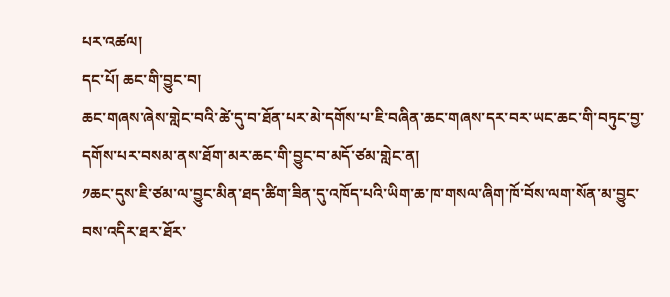པར་འཚལ།
དང་པོ། ཆང་གི་བྱུང་བ།
ཆང་གཞས་ཞེས་གླེང་བའི་ཚེ་དུ་བ་ཐོན་པར་མེ་དགོས་པ་ཇི་བཞིན་ཆང་གཞས་དར་བར་ཡང་ཆང་གི་བཏུང་བྱ་དགོས་པར་བསམ་ནས་ཐོག་མར་ཆང་གི་བྱུང་བ་མདོ་ཙམ་གླེང་ན།
༡ཆང་དུས་ཇི་ཙམ་ལ་བྱུང་མིན་ཐད་ཚིག་ཟིན་དུ་འཁོད་པའི་ཡིག་ཆ་ཁ་གསལ་ཞིག་ཁོ་བོས་ལག་སོན་མ་བྱུང་བས་འདིར་ཐར་ཐོར་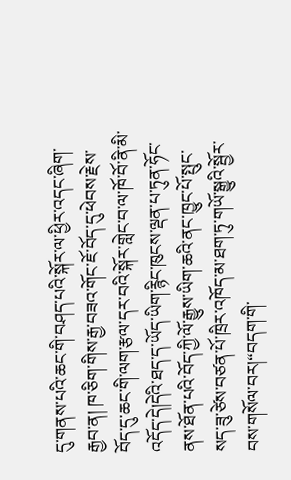དུ་གནས་པའི་ཆང་གི་བཤད་པའི་སྐོར་ལ་ཕྱིར་འདང་ཞིག་རྒྱབ་ན། ཁ་ཅིག་གིས་རྒྱ་བཟའ་གོང་ཇོ་བོད་དུ་ཕེབས་རྗེས་བོད་དུ་ཆང་གི་ལག་རྩལ་དར་བའི་སྐོར་གླེང་བ་ལ་ཁོ་བོ་ནི་མི་འདོད་དེ།དེའི་ཐད་ད་ཡོད་ཡིག་རྙིང་ཁུངས་ལྡན་པ་ཏུན་ཧོང་ནས་ཐོན་པའི་བོད་ཀྱི་ལོ་རྒྱུས་ཡིག་ཆའི་ནང་ཁྱུང་པོ་སྤུང་སད་ཟུ་ཙེས་བཙན་པོ་ཁྲིར་འཁོད་མ་ཐག་ཏུ་གཡོ་སྒྱུའི་སྦྱོར་བས་གསོལ་བར།“བདག་གི་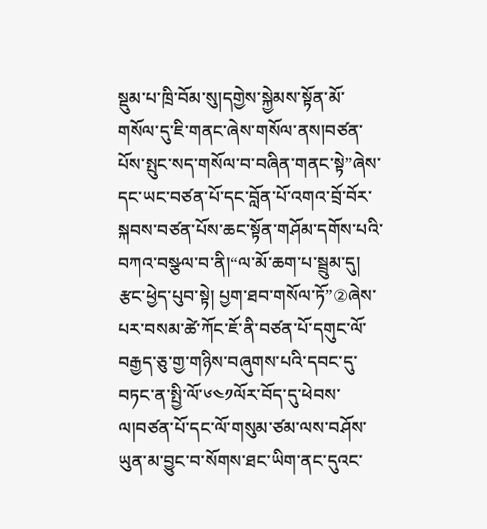སྡུམ་པ་ཁྲི་བོམ་སུ།དགྱེས་སྐྱེམས་སྟོན་མོ་གསོལ་དུ་ཇི་གནང་ཞེས་གསོལ་ནས།བཙན་པོས་སྤུང་སད་གསོལ་བ་བཞིན་གནང་སྟེ”ཞེས་དང་ཡང་བཙན་པོ་དང་བློན་པོ་འགའ་བྲོ་བོར་སྐབས་བཙན་པོས་ཆང་སྟོན་གཤོམ་དགོས་པའི་བཀའ་བསྩལ་བ་ནི།“ལ་མོ་ཆག་པ་སྦྲུམ་དུ། རྩང་ཕྱེད་པུབ་སྟེ། པྱག་ཐབ་གསོལ་ཏོ”②ཞེས་པར་བསམ་ཚེ་ཀོང་ཇོ་ནི་བཙན་པོ་དགུང་ལོ་བརྒྱད་ཅུ་གྱ་གཉིས་བཞུགས་པའི་དབང་དུ་བཏང་ན་སྤྱི་ལོ་༦༤༡ལོར་བོད་དུ་ཕེབས་ལ།བཙན་པོ་དང་ལོ་གསུམ་ཙམ་ལས་བཤོས་ཡུན་མ་བྱུང་བ་སོགས་ཐང་ཡིག་ནང་དུའང་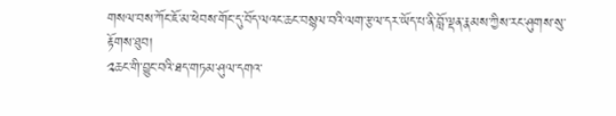གསལ་བས་ཀོང་ཇོ་མ་ཕེབས་གོང་དུ་བོད་ལའང་ཆང་བསྙལ་བའི་ལག་རྩལ་དར་ཡོད་པ་ནི་བློ་ལྡན་རྣམས་ཀྱིས་རང་ཤུགས་སུ་རྟོགས་ཐུབ།
༢ཆང་གི་བྱུང་བའི་ཐད་གཏམ་ཤུལ་དགའ་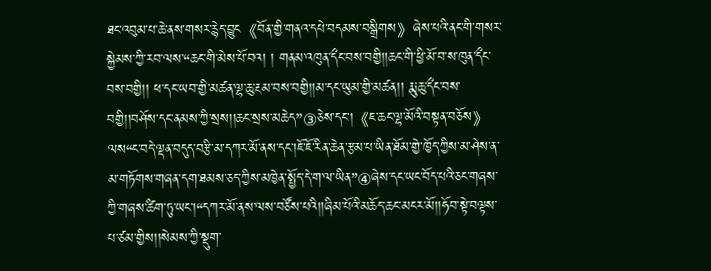ཐང་འབུམ་པ་ཆེ་ནས་གསར་རྙེད་བྱུང《བོན་གྱི་གནའ་དཔེ་བདམས་བསྒྲིགས》ཞེས་པའི་ནང་གི་གསར་སྐྱེམས་ཀྱི་རབ་ལས་“ཆང་གི་མེས་པོ་བའ། ། གནམ་འཁུན་དྀང་བས་བགྱི།།ཆང་གི་ཕྱི་མོ་བ་ས་ཁུན་དྀང་བས་བགྱི།། ཕ་དང་ཡབ་གྱི་མཚན་ལྷ་ཆུ་རྔམ་བས་བགྱི།།མ་དང་ཡུམ་གྱི་མཚན།། རྨུ་ཆུ་དྀང་བས་བགྱི།།བཤོས་དང་ནམས་ཀྱི་སྲས།།ཆང་སྲས་མཆེད”③ཅེས་དང་།《ཇ་ཆང་ལྷ་མོའི་བསྟན་བཅོས》ལས“ང་བདེ་ལྡན་བདུད་བརྩི་མ་དཀར་མོ་ནས་དང་།ཇོ་ཇོ་རིན་ཆེན་རྩམ་པ་ཡིན་ཐོམ་གྱེ་ཁྱོད་ཀྱིས་མ་ཤེས་ན་མ་གཏོགས་གཞན་དག་ཐམས་ཅད་ཀྱིས་མཁྱེན་སྤྱོད་དེ་ག་ལ་ཡིན”④ཞེས་དང་ཡང་བོད་པའི་ཅང་གཞས་ཀྱི་གཞས་ཚིག་ཏུ་ཡང་།“དཀར་མོ་ནས་ལས་བཙོས་པའི།།ཞིམ་པོའི་མཆོད་ཆང་མངར་མོ།།ཧོབ་སྟེ་བལྟས་པ་ཙམ་གྱིས།།སེམས་ཀྱི་སྡུག་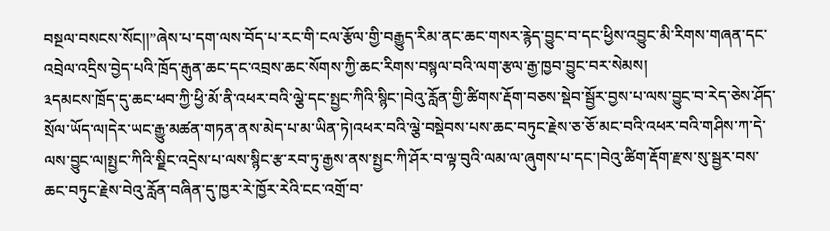བསྔལ་བསངས་སོང།།”ཞེས་པ་དག་ལས་བོད་པ་རང་གི་ངལ་རྩོལ་གྱི་བརྒྱུད་རིམ་ནང་ཆང་གསར་རྙེད་བྱུང་བ་དང་ཕྱིས་འབྱུང་མི་རིགས་གཞན་དང་འབྲེལ་འདྲིས་བྱེད་པའི་ཁྲོད་རྒུན་ཆང་དང་འབྲས་ཆང་སོགས་ཀྱི་ཆང་རིགས་བསྙལ་བའི་ལག་རྩལ་རྒྱ་ཁྱབ་བྱུང་བར་སེམས།
༣དམངས་ཁྲོད་དུ་ཆང་ཕབ་ཀྱི་ཕྱི་མོ་ནི་འཕར་བའི་ལྕེ་དང་སྤྱང་ཀིའི་སྙིང་།བེའུ་རློན་གྱི་ཚིགས་རྡོག་བཅས་སྡེབ་སྦྱོར་བྱས་པ་ལས་བྱུང་བ་རེད་ཅེས་ཤོད་སྲོལ་ཡོད་ལ།དེར་ཡང་རྒྱུ་མཚན་གཏན་ནས་མེད་པ་མ་ཡིན་ཏེ།འཕར་བའི་ལྕེ་བསྡེབས་པས་ཆང་བཏུང་རྗེས་ཅ་ཅོ་མང་བའི་འཕར་བའི་གཤིས་ཀ་དེ་ལས་བྱུང་ལ།སྤྱང་ཀིའི་སྗིང་འདྲེས་པ་ལས་སྙིང་རྩ་རབ་ཏུ་རྒྱས་ནས་སྤྱང་ཀི་ཤོར་བ་ལྟ་བུའི་ལམ་ལ་ཞུགས་པ་དང་།བེའུ་ཚིག་རྡོག་རྫས་སུ་སྦྱར་བས་ཆང་བཏུང་རྗེས་བེའུ་རློན་བཞིན་དུ་ཁྱར་རེ་ཁྱོར་རེའི་ངང་འགྲོ་བ་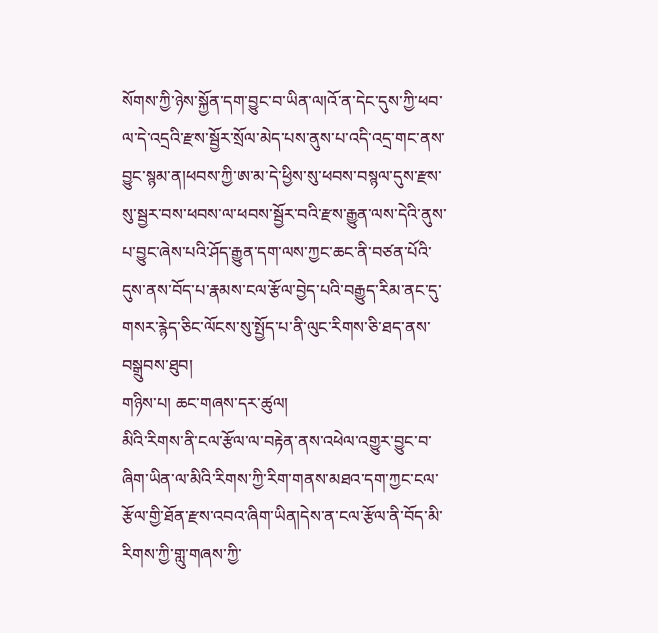སོགས་ཀྱི་ཉེས་སྐྱོན་དག་བྱུང་བ་ཡིན་ལ།འོ་ན་དེང་དུས་ཀྱི་ཕབ་ལ་དེ་འདྲའི་རྫས་སྦྱོར་སྲོལ་མེད་པས་ནུས་པ་འདི་འདྲ་གང་ནས་བྱུང་སྙམ་ན།ཕབས་ཀྱི་ཨ་མ་དེ་ཕྱིས་སུ་ཕབས་བསྙལ་དུས་རྫས་སུ་སྦྱར་བས་ཕབས་ལ་ཕབས་སྦྱོར་བའི་རྫས་རྒྱུན་ལས་དེའི་ནུས་པ་བྱུང་ཞེས་པའི་ཤོད་རྒྱུན་དག་ལས་ཀྱང་ཆང་ནི་བཙན་པོའི་དུས་ནས་བོད་པ་རྣམས་ངལ་རྩོལ་བྱེད་པའི་བརྒྱུད་རིམ་ནང་དུ་གསར་རྙེད་ཅིང་ལོངས་སུ་སྤྱོད་པ་ནི་ལུང་རིགས་ཅི་ཐད་ནས་བསྒྲུབས་ཐུབ།
གཉིས་པ། ཆང་གཞས་དར་ཚུལ།
མིའི་རིགས་ནི་ངལ་རྩོལ་ལ་བརྟེན་ནས་འཕེལ་འགྱུར་བྱུང་བ་ཞིག་ཡིན་ལ་མིའི་རིགས་ཀྱི་རིག་གནས་མཐའ་དག་ཀྱང་ངལ་རྩོལ་གྱི་ཐོན་རྫས་འབའ་ཞིག་ཡིན།དེས་ན་ངལ་རྩོལ་ནི་བོད་མི་རིགས་ཀྱི་གླུ་གཞས་ཀྱི་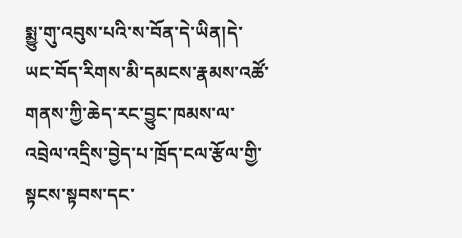སྨྱུ་གུ་འབུས་པའི་ས་བོན་དེ་ཡིན།དེ་ཡང་བོད་རིགས་མི་དམངས་རྣམས་འཚོ་གནས་ཀྱི་ཆེད་རང་བྱུང་ཁམས་ལ་འབྲེལ་འདྲིས་བྱེད་པ་ཁྲོད་ངལ་རྩོལ་གྱི་སྟངས་སྟབས་དང་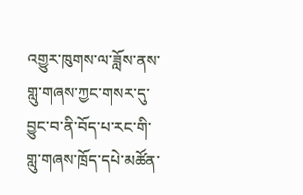འགྱུར་ཁུགས་ལ་ཟློས་ནས་གླུ་གཞས་ཀྱང་གསར་དུ་བྱུང་བ་ནི་བོད་པ་རང་གི་གླུ་གཞས་ཁྲོད་དཔེ་མཚོན་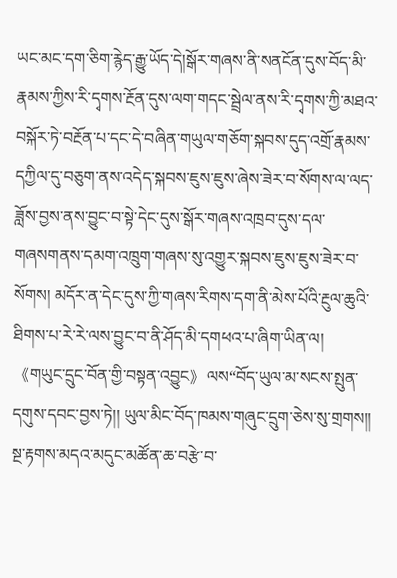ཡང་མང་དག་ཅིག་རྙེད་རྒྱུ་ཡོད་དེ།སྒོར་གཞས་ནི་སནངོན་དུས་བོད་མི་རྣམས་ཀྱིས་རི་དྭགས་རྔོན་དུས་ལག་གདང་སྦྲེལ་ནས་རི་དྭགས་ཀྱི་མཐའ་བསྐོར་ཏེ་བརྔོན་པ་དང་དེ་བཞིན་གཡུལ་གཅོག་སྐབས་དུད་འགྲོ་རྣམས་དཀྱིལ་དུ་བཅུག་ནས་འདེད་སྐབས་ཇུས་ཇུས་ཞེས་ཟེར་བ་སོགས་ལ་ལད་ཟློས་བྱས་ནས་བྱུང་བ་སྟེ་དེང་དུས་སྒོར་གཞས་འཁྲབ་དུས་དལ་གཞསགནས་དམག་འཁྲུག་གཞས་སུ་འགྱུར་སྐབས་ཇུས་ཇུས་ཟེར་བ་སོགས། མདོར་ན་དེང་དུས་ཀྱི་གཞས་རིགས་དག་ནི་མེས་པོའི་རྔུལ་ཆུའི་ཐིགས་པ་རེ་རེ་ལས་བྱུང་བ་ནི་ཤོད་མི་དགཕའ་པ་ཞིག་ཡིན་ལ།
《གཡུང་དྲུང་བོན་གྱི་བསྟན་འབྱུང》ལས“བོད་ཡུལ་མ་སངས་སྤུན་དགུས་དབང་བྱས་ཏེ།། ཡུལ་མིང་བོད་ཁམས་གཞུང་དྲུག་ཅེས་སུ་གྲགས།། སྔ་རྟགས་མདའ་མདུང་མཚོན་ཆ་བརྩེ་བ་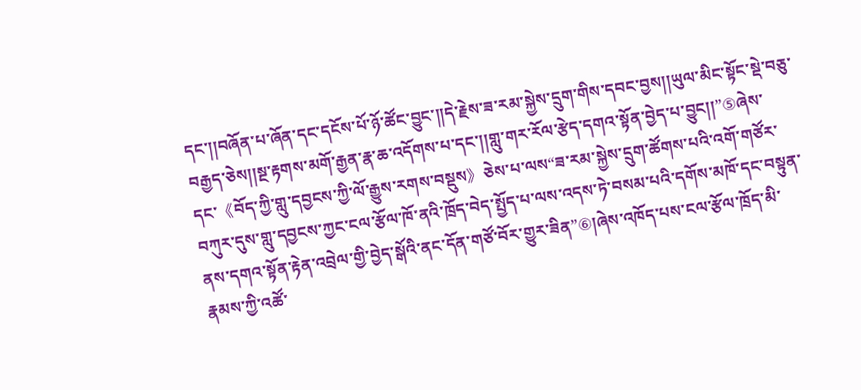དང་།།བཞོན་པ་ཞོན་དང་དངོས་པོ་ཉོ་ཚོང་བྱུང་།།དེ་རྗེས་ཟ་རམ་སྐྱེས་དྲུག་གིས་དབང་བྱས།།ཡུལ་མིང་སྟོང་སྡེ་བཅུ་བརྒྱད་ཅེས།།སྔ་རྟགས་མགོ་རྒྱན་རྣ་ཆ་འདོགས་པ་དང་།།གླུ་གར་རོལ་རྩེད་དགའ་སྟོན་བྱེད་པ་བྱུང།།”⑤ཞེས་དང་《བོད་ཀྱི་གླུ་དབྱངས་ཀྱི་ལོ་རྒྱུས་རགས་བསྡུས》ཅེས་པ་ལས“ཟ་རམ་སྐྱེས་དྲུག་ཚོགས་པའི་འགོ་གཙོར་བཀུར་དུས་གླུ་དབྱངས་ཀྱང་ངལ་རྩོལ་ཁོ་ནའི་ཁྲོད་བེད་སྤྱོད་པ་ལས་འདས་ཏེ་བསམ་པའི་དགོས་མཁོ་དང་བསྟུན་ནས་དགའ་སྟོན་རྟེན་འབྲེལ་གྱི་བྱེད་སྒོའི་ནང་དོན་གཙོ་བོར་གྱུར་ཟིན”⑥།ཞེས་འཁོད་པས་ངལ་རྩོལ་ཁྲོད་མི་རྣམས་ཀྱི་འཚོ་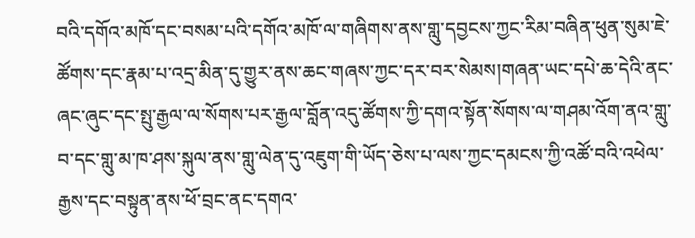བའི་དགོའ་མཁོ་དང་བསམ་པའི་དགོའ་མཁོ་ལ་གཞིགས་ནས་གླུ་དབྱངས་ཀྱང་རིམ་བཞིན་ཕུན་སུམ་ཇེ་ཚོགས་དང་རྣམ་པ་འདྲ་མིན་དུ་གྱུར་ནས་ཆང་གཞས་ཀྱང་དར་བར་སེམས།གཞན་ཡང་དཔེ་ཆ་དེའི་ནང་ཞང་ཞུང་དང་སྤུ་རྒྱལ་ལ་སོགས་པར་རྒྱལ་བློན་འདུ་ཚོགས་ཀྱི་དགའ་སྟོན་སོགས་ལ་གཤམ་འོག་ནའ་གླུ་བ་དང་གླུ་མ་ཁ་ཤས་སྐུལ་ནས་གླུ་ལེན་དུ་འཇུག་གི་ཡོད་ཅེས་པ་ལས་ཀྱང་དམངས་ཀྱི་འཚོ་བའི་འཕེལ་རྒྱས་དང་བསྟུན་ནས་ཕོ་བྲང་ནང་དགའ་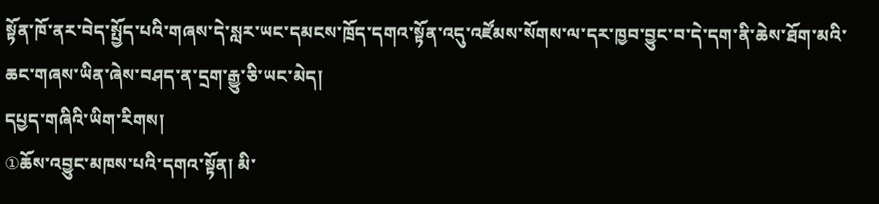སྟོན་ཁོ་ནར་བེད་སྤྱོད་པའི་གཞས་དེ་སླར་ཡང་དམངས་ཁྲོད་དགའ་སྟོན་འདུ་འཛོམས་སོགས་ལ་དར་ཁྱབ་བྱུང་བ་དེ་དག་ནི་ཆེས་ཐོག་མའི་ཆང་གཞས་ཡིན་ཞེས་བཤད་ན་དྲག་རྒྱུ་ཅི་ཡང་མེད།
དཔྱད་གཞིའི་ཡིག་རིགས།
①ཆོས་འབྱུང་མཁས་པའི་དགའ་སྟོན། མི་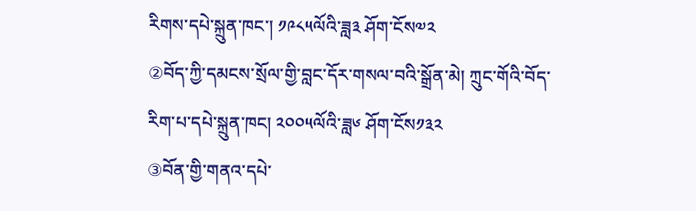རིགས་དཔེ་སྐྲུན་ཁང་། ༡༩༨༥ལོའི་ཟླ༣ ཤོག་ངོས༧༢
②བོད་ཀྱི་དམངས་སྲོལ་གྱི་བླང་དོར་གསལ་བའི་སྒྲོན་མེ། ཀྲུང་གོའི་བོད་རིག་པ་དཔེ་སྐྲུན་ཁང། ༢༠༠༥ལོའི་ཟླ༦ ཤོག་ངོས༡༣༢
③བོན་གྱི་གནའ་དཔེ་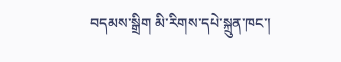བདམས་སྒྲིག མི་རིགས་དཔེ་སྐྲུན་ཁང་།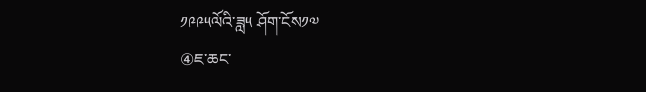༡༩༩༥ལོའི་ཟླ༥ ཤོག་ངོས༡༧
④ཇ་ཆང་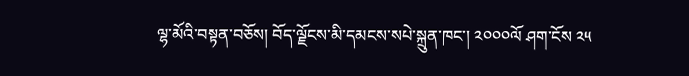ལྷ་མོའི་བསྟན་བཅོས། བོད་ལྗོངས་མི་དམངས་སཔེ་སྐྲུན་ཁང་། ༢༠༠༠ལོ ཤག་ངོས ༢༥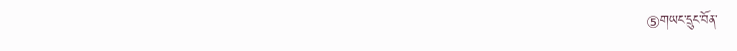⑤གཡང་དྲུང་བོན་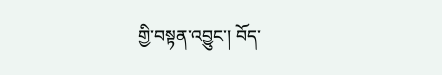གྱི་བསྟན་འབྱུང་། བོད་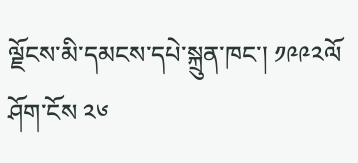ལྗོངས་མི་དམངས་དཔེ་སྐྲུན་ཁང་། ༡༩༩༢ལོ ཤོག་ངོས ༢༦